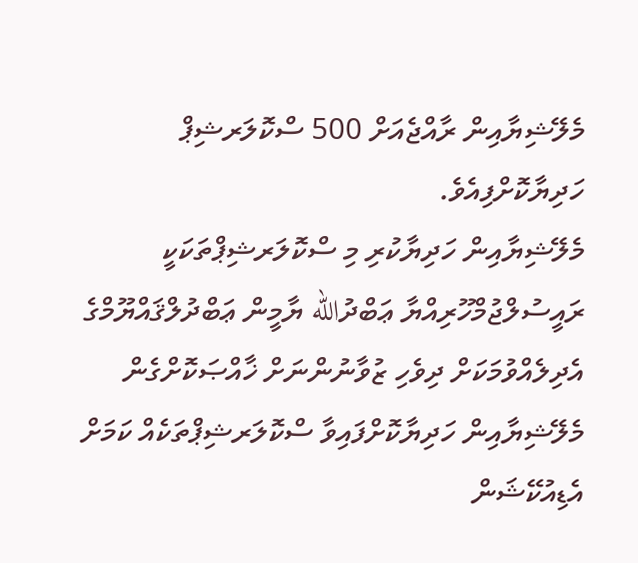މެލޭޝިޔާއިން ރާއްޖެއަށް 500 ސްކޮލަރޝިޕް ހަދިޔާކޮށްފިއެވެ.
މެލޭޝިޔާއިން ހަދިޔާކުރި މި ސްކޮލަރޝިޕްތަކަކީ ރައީސުލްޖުމްހޫރިއްޔާ ޢަބްދުالله ޔާމީން ޢަބްދުލްޤައްޔޫމްގެ އެދިލެއްވުމަކަށް ދިވެހި ޒުވާނުންނަށް ޚާއްޞަކޮށްގެން މެލޭޝިޔާއިން ހަދިޔާކޮށްފައިވާ ސްކޮލަރޝިޕްތަކެއް ކަމަށް އެޑިއުކޭޝަން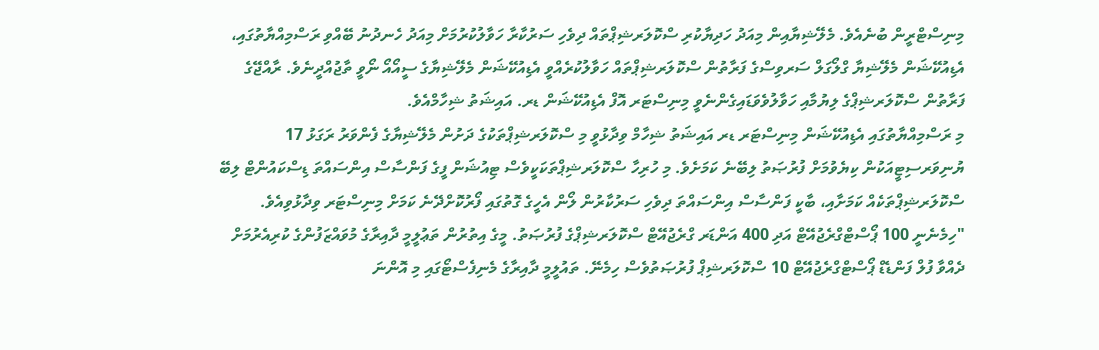މިނިސްޓްރީން ބުނެއެވެ. މެލޭޝިޔާއިން މިއަދު ހަދިޔާކުރި ސްކޮލަރޝިޕްތައް ދިވެހި ސަރުކާރާ ހަވާލުކުރުމަށް މިއަދު ހެނދުނު ބޭއްވި ރަސްމިއްޔާތުގައި، އެޑިއުކޭޝަން މެލޭޝިޔާ ގްލޯގަލް ސަރވިސްގެ ފަރާތުން ސްކޮލަރޝިޕްތައް ހަވާލުކުރެއްވީ އެޑިއުކޭޝަން މެލޭޝިޔާގެ ސީއޯއޯ ނޯވީ ތާޖުއްދީނެވެ. ރާއްޖޭގެ ފަރާތުން ސްކޮލަރޝިޕްގެ ލިޔުމާއި ހަވާލުވެވަޑައިގެންނެވީ މިނިސްޓަރ އޮފް އެޑިއުކޭޝަން ޑރ. އައިޝަތު ޝިހާމްއެވެ.
މި ރަސްމިއްޔާތުގައި އެޑިއުކޭޝަން މިނިސްޓަރ ޑރ އައިޝަތު ޝިހާމް ވިދާޅުވީ މި ސްކޮލަރޝިޕްތަކުގެ ދަށުން މެލޭޝިޔާގެ ފެންވަރު ރަގަޅު 17 ޔުނިވަރސިޓީއަކުން ކިޔެވުމަށް ފުރުޞަތު ލިބޭނެ ކަމަށެވެ. މި ހުރިހާ ސްކޮލަރޝިޕްތަކަކީވެސް ޓިއުޝަން ފީގެ ފަންސާސް އިންސައްތަ ޑިސްކައުންޓް ލިބޭ ސްކޮލަރޝިޕްތަކެއް ކަމަށާއި، ބާކީ ފަންސާސް އިންސައްތަ ދިވެހި ސަރުކާރުން ލޯން އެހީގެ ގޮތުގައި ފޯރުކޮށްދޭނެ ކަމަށް މިނިސްޓަރ ވިދާޅުވިއެވެ.
"ހިމެނެނީ 100 ޕޯސްޓްގްރެޖުއޭޓް އަދި 400 އަންޑަރ ގްރެޖުއޭޓް ސްކޮލަރޝިޕްގެ ފުރުޞަތު. މީގެ އިތުރުން ތަޢުލީމީ ދާއިރާގެ މުވައްޒަފުންގެ ކުރިއެރުމަށް ދެއްވާ ފުލް ފަންޑެޑް ޕޯސްޓްގްރެޖުއޭޓް 10 ސްކޮލަރޝިޕް ފުރުޞަތުވެސް ހިމެނޭ. ތައުލީމީ ދާއިރާގެ މެނިފެސްޓޯގައި މި އޮންނަ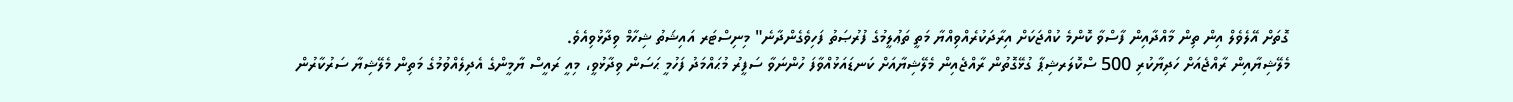ގޮތަށް އޭލެވެލް އިން ތިން މާއްދާއިން ފާސްވާ ކޮންމެ ކުއްޖަކަށް އިރާދަކުރެއްވިއްޔާ މަތީ ތަޢުލީމުގެ ފުރުޞަތު ފަހިވެގެންދާނެ" މިނިސްޓަރ އައިޝަތު ޝިހާމް ވިދާޅުވިއެވެ.
މެލޭޝިޔާއިން ރާއްޖެއަށް ހަދިޔާކުރި 500 ސްކޮލަރޝިޕާ ގުޅޭގޮތުން ރާއްޖެއިން މެލޭޝިޔާއަށް ކަނޑައަޅުއްވާފަ ހުންނަވާ ސަފީރު މުޙައްމަދު ފަހުމީ ޙަސަން ވިދާޅުވީ، މިއީ ރައީސް ޔާމީންގެ އެދިލެއްވުމުގެ މަތިން މެލޭޝިޔާ ސަރުކާރުން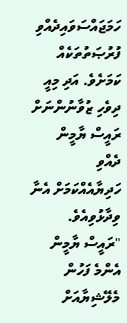ހަމަޖައްސަވައިދެއްވި ފުރުޞަތުތަކެއް ކަމަށެވެ. އަދި މިއީ ދިވެހި ޒުވާނުންނަށް ރައީސް ޔާމީން ދެއްވި ހަދިޔާއެއްކަމަށް އެނާ ވިދާޅުވިއެވެ.
"ރައީސް ޔާމީން އެންމެ ފަހުން މެލޭޝިޔާއަށް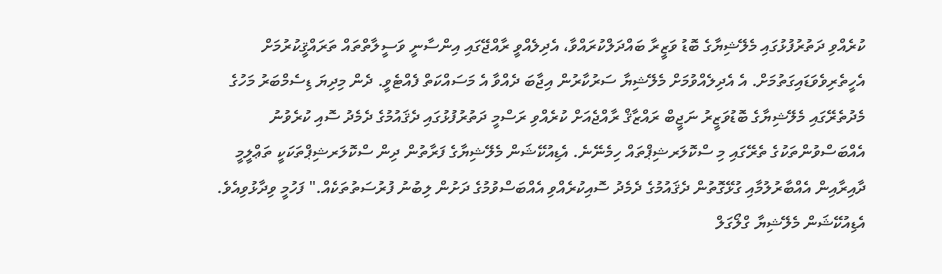ކުރެއްވި ދަތުރުފުޅުގައި މެލޭޝިޔާގެ ބޮޑު ވަޒީރާ ބައްދަލްކުރައްވާ، އެދިލެއްވީ ރާއްޖޭގައި އިންސާނީ ވަސީލާތްތައް ތަރައްޤީކުރުމަށް އެހީތެރިވެވަޑައިގަތުމަށް. އެ އެދިލެއްވުމަށް މެލޭޝިޔާ ސަރުކާރުން އިޖާބަ ދެއްވާ އެ މަސައްކަތް ފެއްޓެވީ. ދެން މިދިޔަ ޑިސެމްބަރު މަހުގެ މެދުތެރޭގައި މެލޭޝިޔާގެ ބޮޑުވަޒީރު ނަޖީބް ރައްޒާޤް ރާއްޖެއަށް ކުރެއްވި ރަސްމީ ދަތުރުފުޅުގައި ދެޤައުމުގެ ދެމެދު ސޮއި ކުރެވުނު އެއްބަސްވުންތަކުގެ ތެރޭގައި މި ސްކޮލަރޝިޕްތައް ހިމެނޭނެ. އެޑިއުކޭޝަން މެލޭޝިޔާގެ ފަރާތުން ދިން ސްކޮލަރޝިޕްތަކަކީ ތަޢްލީމީ ދާއިރާއިން އެއްބާރުލުމާއި ގުޅޭގޮތުން ދެޤައުމުގެ ދެމެދު ސޮއިކުރެއްވި އެއްބަސްވުމުގެ ދަށުން ލިބުނު ފުރުސަތުތަކެއް." ފަހުމީ ވިދާޅުވިއެވެ.
އެޑިއުކޭޝަން މެލޭޝިޔާ ގްލޯގަލް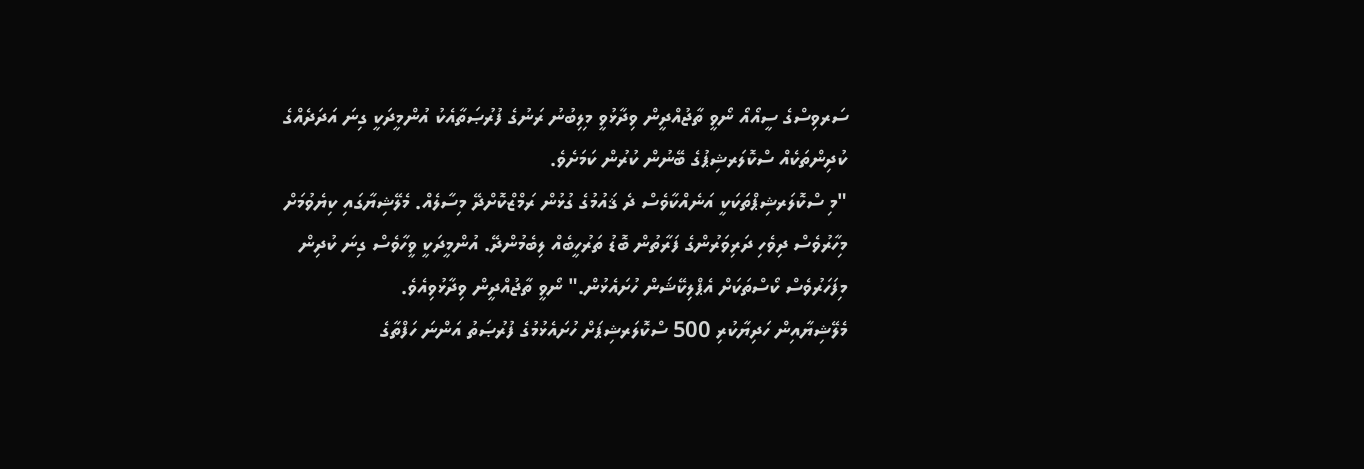ސަރވިސްގެ ސީއޯއޯ ނޯވީ ތާޖުއްދީން ވިދާޅުވީ މިލިބުނު ރަނުގެ ފުރުޞަތާއެކު އުންމީދަކީ ގިނަ އަދަދެއްގެ ކުދިންތަކެއް ސްކޮލަރޝިޕުގެ ބޭނުން ކުރުން ކަމަށެވެ.
"މި ސްކޮލަރޝިޕްތަކަކީ އަނެއްކާވެސް ދެ ޤައުމުގެ ގުޅުން ރަމްޒްކޮށްދޭ މިސާލެއް. މެލޭޝިޔާގައި ކިޔެވުމަށް މިހާރުވެސް ދިވެހި ދަރިވަރުންގެ ފަރާތުން ބޮޑު ތަރުހީބެއް ލިބެމުންދޭ. އުންމީދަކީ ވީހާވެސް ގިނަ ކުދިން މިފަހަރުވެސް ކޯސްތަކަށް އެޕްލިކޭޝަން ހުށައެޅުން." ނޯވީ ތާޖުއްދީން ވިދާޅުވިއެވެ.
މެލޭޝިޔާއިން ހަދިޔާކުރި 500 ސްކޮލަރޝިޕަށް ހުށައެޅުމުގެ ފުރުޞަތު އަންނަ ހަފްތާގެ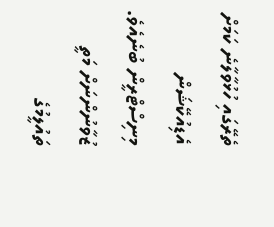ތެރޭގައި ހުޅުވާލާނެ ކަމަށް އެޑިއުކޭޝަން މިނިސްޓްރީން ބުނެއެވެ. ޒުވާނުންނަށް މަތީ ތައުލީމުގެ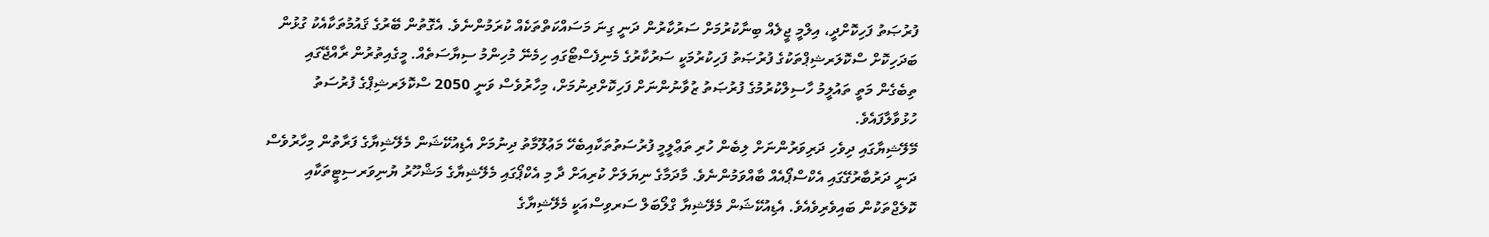ފުރުޞަތު ފަހިކޮށްދީ، އިލްމީ ޖީލެއް ބިނާކުރުމަށް ސަރުކާރުން ދަނީ ގިނަ މަސައްކަތްތަކެއް ކުރަމުންނެވެ. އެގޮތުން ބޭރުގެ ޤައުމުތަކާއެކު ގުޅުން ބަދަހިކޮށް ސްކޮލަރޝިޕްތަކުގެ ފުރުޞަތު ފަހިކުރުމަކީ ސަރުކާރުގެ މެނިފެސްޓޯގައި ހިމެނޭ މުހިންމު ސިޔާސަތެއް. މީގެއިތުރުން ރާއްޖޭގައި ތިބެގެން މަތީ ތައުލީމު ހާސިލްކުރުމުގެ ފުރުޞަތު ޒުވާނުންނަށް ފަހިކޮށްދިނުމަށް، މިހާރުވެސް ވަނީ 2050 ސްކޮލަރޝިޕްގެ ފުރުސަތު ހުޅުވާލާފައެވެ.
މޭލޭޝިޔާގައި ދިވެހި ދަރިވަރުންނަށް ލިބެން ހުރި ތަޢްލީމީ ފުރުސަތުތަކާއިބެހޭ މަޢުލޫމާތު ދިނުމަށް އެޑިއުކޭޝަން މެލޭޝިޔާގެ ފަރާތުން މިހާރުވެސް ދަނީ ދަރުބާރުގޭގައި އެކްސްޕޯއެއް ބާއްވަމުންނެވެ. މާދަމާގެ ނިޔަލަށް ކުރިއަށް ދާ މި އެކްޕޯގައި މެލޭޝިޔާގެ މަޝްހޫރު ޔުނިވަރސިޓީތަކާއި ކޮލެޖްތަކުން ބައިވެރިވެއެވެ. އެޑިއުކޭޝަން މެލޭޝިޔާ ގްލޯބަލް ސަރވިސްއަކީ މެލޭޝިޔާގެ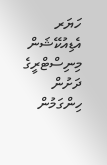ހަޔަރ އެޑިއުކޭޝަން މިނިސްޓްރީގެ ދަށުން ހިންގަމުން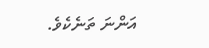އަންނަ ތަނެކެވެ.